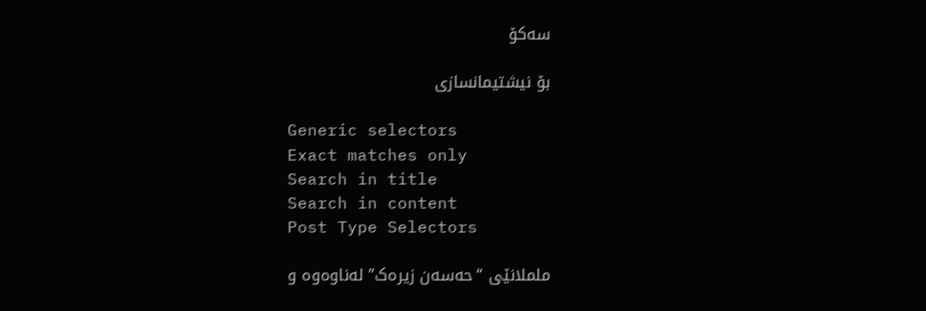سەکۆ

بۆ نیشتیمانسازی

Generic selectors
Exact matches only
Search in title
Search in content
Post Type Selectors

ململانێی “حەسەن زیرەک” لەناوەوە و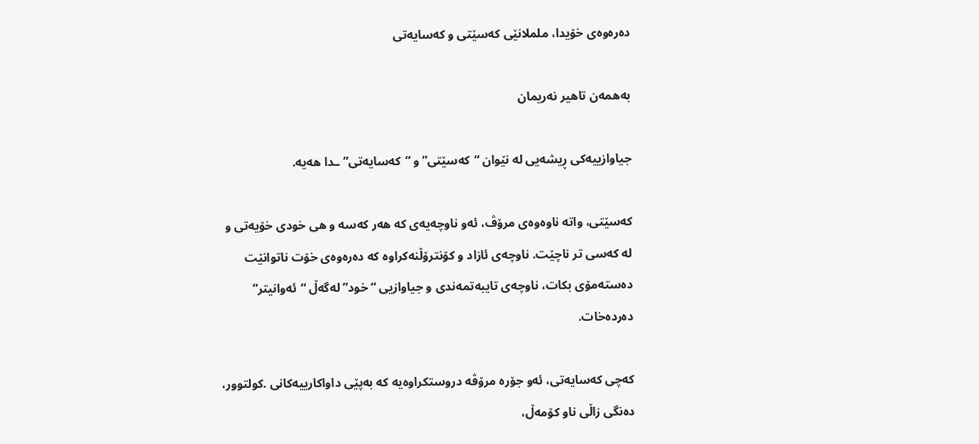دەرەوەی خۆیدا، ململانێی کەسێتی و کەسایەتی

بەهمەن تاهیر نەریمان

جیاوازییەکی ڕیشەیی لە نێوان “کەسێتی” و “کەسایەتی”ـدا هەیە.

کەسێتی، واتە ناوەوەی مرۆڤ، ئەو ناوچەیەی کە هەر کەسە و هی خودی خۆیەتی و لە کەسی تر ناچێت. ناوچەی ئازاد و کۆنترۆڵنەکراوە کە دەرەوەی خۆت ناتوانێت دەستەمۆی بکات، ناوچەی تایبەتمەندی و جیاوازیی “خود” لەگەڵ “ئەوانیتر” دەردەخات.

کەچی کەسایەتی، ئەو جۆرە مرۆڤە دروستکراوەیە کە بەپێی داواکارییەکانی .کولتوور، دەنگی زاڵی ناو کۆمەڵ،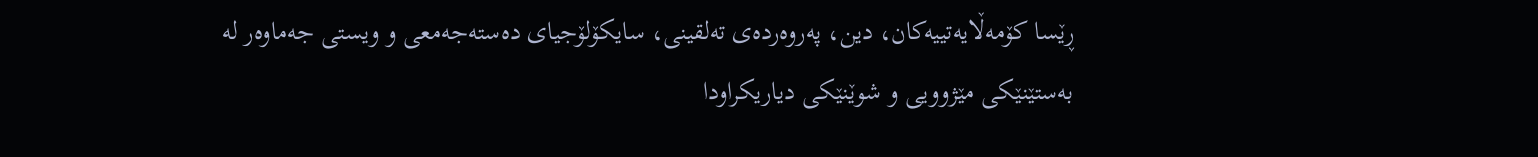ڕێسا کۆمەڵایەتییەکان، دین، پەروەردەی تەلقینی، سایکۆلۆجیای دەستەجەمعی و ویستی جەماوەر لە بەستێنێکی مێژوویی و شوێنێکی دیاریکراودا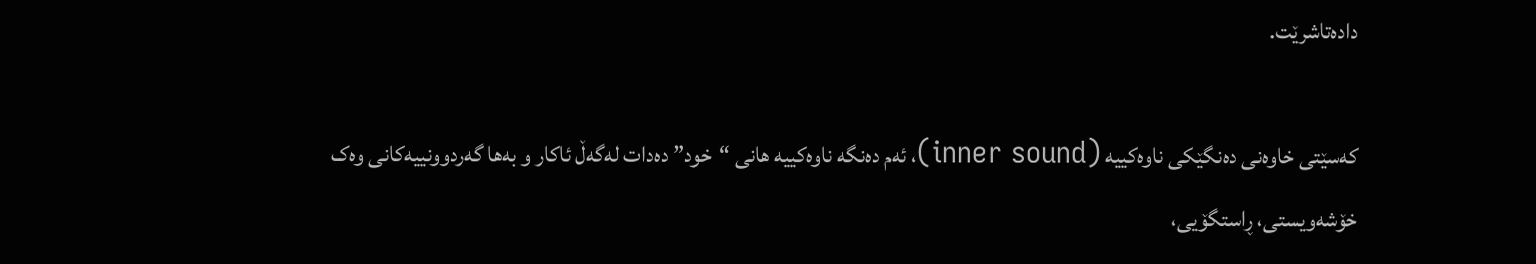دادەتاشرێت.

کەسێتی خاوەنی دەنگێکی ناوەکییە (inner sound)، ئەم دەنگە ناوەکییە هانی “خود” دەدات لەگەڵ ئاکار و بەها گەردوونییەکانی وەک خۆشەویستی، ڕاستگۆیی،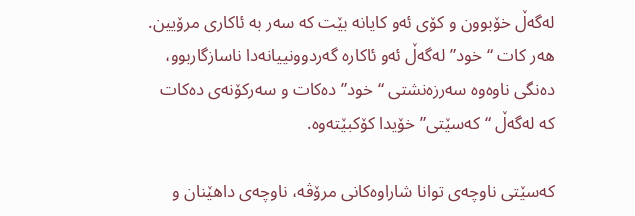لەگەڵ خۆبوون و کۆی ئەو کایانە بێت کە سەر بە ئاکاری مرۆیین. هەر کات “خود” لەگەڵ ئەو ئاکارە گەردوونییانەدا ناسازگاربوو، دەنگی ناوەوە سەرزەنشتی “خود” دەکات و سەرکۆنەی دەکات کە لەگەڵ “کەسێتی” خۆیدا کۆکبێتەوە.

کەسێتی ناوچەی توانا شاراوەکانی مرۆڤە، ناوچەی داهێنان و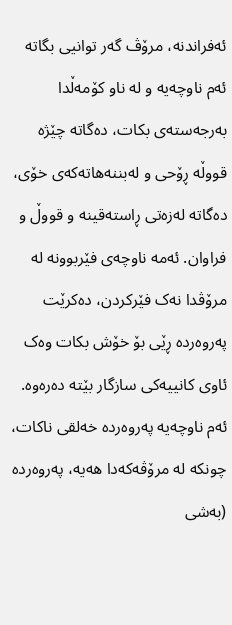ئەفراندنە، مرۆڤ گەر توانیی بگاتە ئەم ناوچەیە و لە ناو کۆمەڵدا بەرجەستەی بکات، دەگاتە چێژە قووڵە ڕۆحی و لەبننەهاتەکەی خۆی، دەگاتە لەزەتی ڕاستەقینە و قووڵ و فراوان. ئەمە ناوچەی فێربوونە لە مرۆڤدا نەک فێرکردن، دەکرێت پەروەردە ڕێی بۆ خۆش بکات وەک ئاوی کانییەکی سازگار بێتە دەرەوە. ئەم ناوچەیە پەروەردە خەلقی ناکات، چونکە لە مرۆڤەکەدا هەیە، پەروەردە (بەشی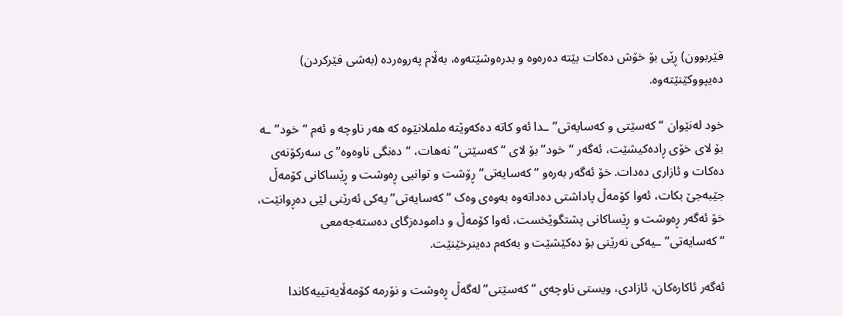فێربوون) ڕێی بۆ خۆش دەکات بێتە دەرەوە و بدرەوشێتەوە، بەڵام پەروەردە (بەشی فێرکردن) دەیپووکێنێتەوە.

خود لەنێوان “کەسێتی و کەسایەتی”ـدا ئەو کاتە دەکەوێتە ململانێوە کە هەر ناوچە و ئەم “خود”ـە بۆ لای خۆی ڕادەکیشێت، ئەگەر “خود” بۆ لای “کەسێتی” نەهات، “دەنگی ناوەوە”ی سەرکۆنەی دەکات و ئازاری دەدات. خۆ ئەگەر بەرەو “کەسایەتی” ڕۆشت و توانیی ڕەوشت و ڕێساکانی کۆمەڵ جێبەجێ بکات، ئەوا کۆمەڵ پاداشتی دەداتەوە بەوەی وەک “کەسایەتی”یەکی ئەرێنی لێی دەڕوانێت، خۆ ئەگەر ڕەوشت و ڕێساکانی پشتگوێخست، ئەوا کۆمەڵ و دامودەزگای دەستەجەمعی “کەسایەتی”ـیەکی نەرێنی بۆ دەکێشێت و بەکەم دەینرخێنێت.

ئەگەر ئاکارەکان، ئازادی، ویستی ناوچەی “کەسێتی” لەگەڵ ڕەوشت و نۆرمە کۆمەڵایەتییەکاندا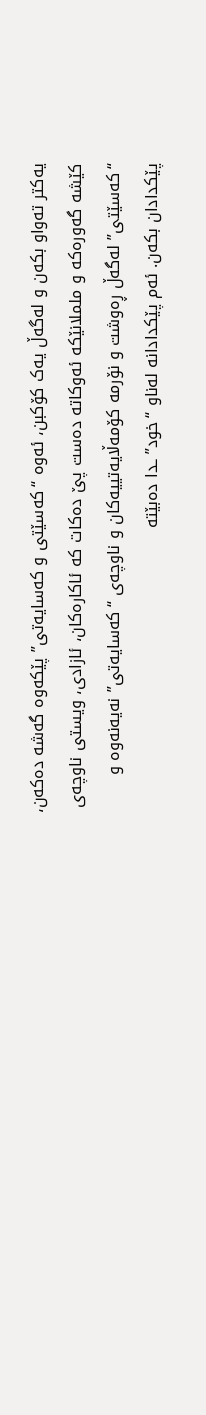یەکتر تەواو بکەن و لەگەڵ یەک کۆکبن، ئەوە “کەسێتی و کەسایەتی” پێکەوە گەشە دەکەن، کێشە گەورەکە و ململانێکە ئەوکاتە دەست پێ دەکات کە ئاکارەکان، ئازادی، ویستی ناوچەی “کەسێتی” لەگەڵ ڕەوشت و نۆرمە کۆمەڵایەتییەکان و ناوچەی “کەسایەتی” نەیەنەوە و پێکدادان بکەن. ئەم پێکدادانە لەناو “خود”ـدا دەبێتە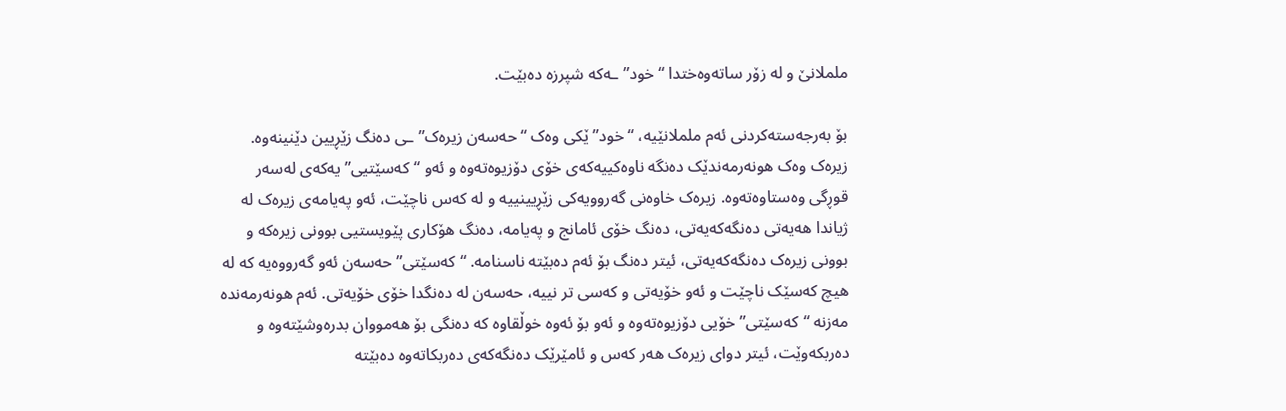ململانێ و لە زۆر ساتەوەختدا “خود”ـەکە شپرزە دەبێت.

بۆ بەرجەستەکردنی ئەم ململانێیە، “خود”ێکی وەک “حەسەن زیرەک”ـی دەنگ زێڕیین دێنینەوە. زیرەک وەک هونەرمەندێک دەنگە ناوەکییەکەی خۆی دۆزیوەتەوە و ئەو “کەسێتیی”یەکەی لەسەر قوڕگی وەستاوەتەوە. زیرەک خاوەنی گەروویەکی زێڕیینییە و لە کەس ناچێت، ئەو پەیامەی زیرەک لە ژیاندا هەیەتی دەنگەکەیەتی، دەنگ خۆی ئامانج و پەیامە، دەنگ هۆکاری پێویستیی بوونی زیرەکە و بوونی زیرەک دەنگەکەیەتی، ئیتر دەنگ بۆ ئەم دەبێتە ناسنامە. “کەسێتی” حەسەن ئەو گەرووەیە کە لە هیچ کەسێک ناچێت و ئەو خۆیەتی و کەسی تر نییە، حەسەن لە دەنگدا خۆی خۆیەتی. ئەم هونەرمەندە مەزنە “کەسێتی” خۆیی دۆزیوەتەوە و ئەو بۆ ئەوە خوڵقاوە کە دەنگی بۆ هەمووان بدرەوشێتەوە و دەربکەوێت، ئیتر دوای زیرەک هەر کەس و ئامێرێک دەنگەکەی دەربکاتەوە دەبێتە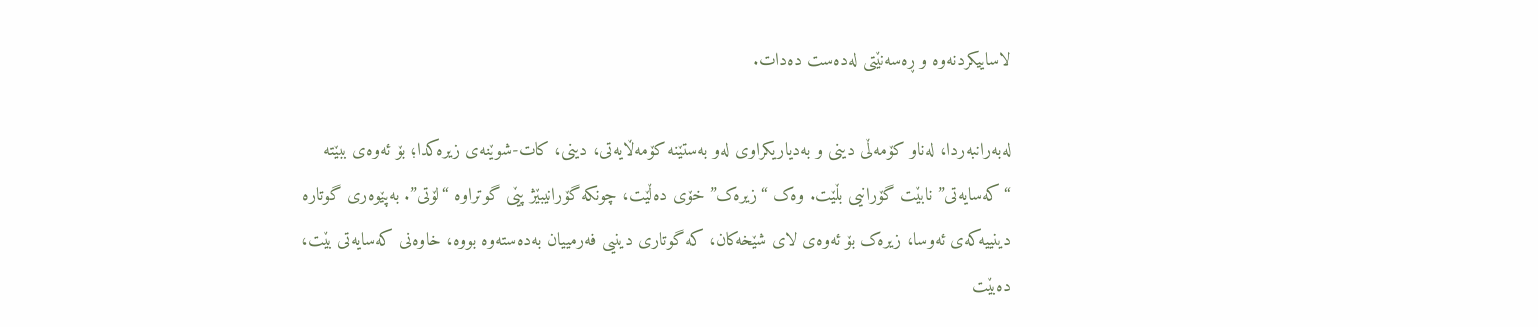لاساییکردنەوە و ڕەسەنێتی لەدەست دەدات.

لەبەرانبەردا، لەناو کۆمەڵی دینی و بەدیاریکراوی لەو بەستێنە کۆمەڵایەتی، دینی، کات-شوێنەی زیرەکدا؛ بۆ ئەوەی ببێتە “کەسایەتی” نابێت گۆرانیی بڵێت. وەک “زیرەک” خۆی دەڵێت، چونکە گۆرانیبێژ پێی گوتراوە “لۆتی”. بەپێوەری گوتارە دینییەکەی ئەوسا، زیرەک بۆ ئەوەی لای شێخەکان، کە گوتاری دینیی فەرمییان بەدەستەوە بووە، خاوەنی کەسایەتی بێت، دەبێت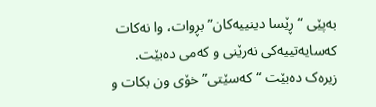بەپێی “ڕێسا دینییەکان” بڕوات، وا نەکات کەسایەتییەکی نەرێنی و کەمی دەبێت. زیرەک دەبێت “کەسێتی” خۆی ون بکات و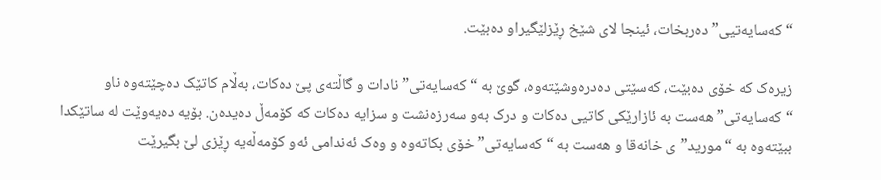“کەسایەتیی” دەربخات، ئینجا لای شێخ ڕێزلێگیراو دەبێت.

زیرەک کە خۆی دەبێت، کەسێتی دەدرەوشێتەوە، گوێ بە “کەسایەتی” نادات و گاڵتەی پێ دەکات، بەڵام کاتێک دەچێتەوە ناو “کەسایەتی” هەست بە ئازارێکی کاتیی دەکات و درک بەو سەرزەنشت و سزایە دەکات کە کۆمەڵ دەیدەن. بۆیە دەیەوێت لە ساتێکدا ببێتەوە بە “مورید”ی خانەقا و هەست بە “کەسایەتی” خۆی بکاتەوە و وەک ئەندامی ئەو کۆمەڵەیە ڕێزی لێ بگیرێت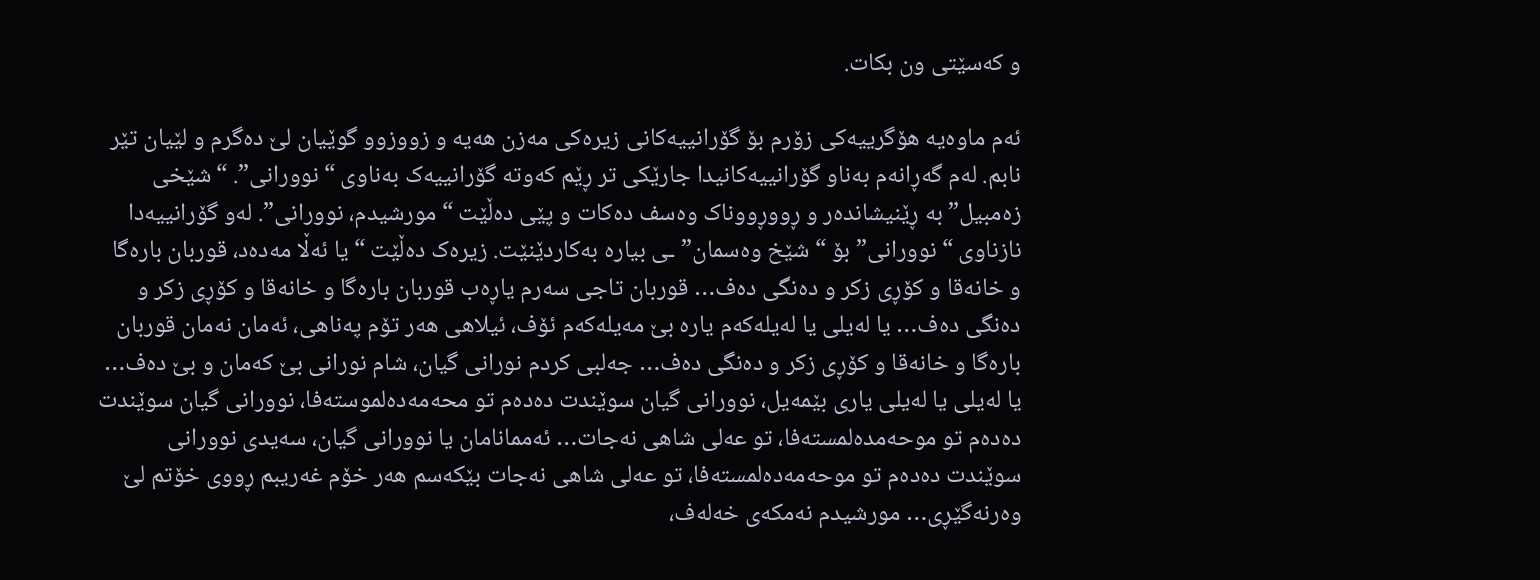و کەسێتی ون بکات.

ئەم ماوەیە هۆگرییەکی زۆرم بۆ گۆرانییەکانی زیرەکی مەزن هەیە و زووزوو گوێیان لێ دەگرم و لێیان تێر نابم. لەم گەڕانەم بەناو گۆرانییەکانیدا جارێکی تر ڕێم کەوتە گۆرانییەک بەناوی “نوورانی”. “شێخی زەمبیل” بە ڕێنیشاندەر و ڕووڕووناک وەسف دەکات و پێی دەڵێت “مورشیدم، نوورانی”. لەو گۆرانییەدا نازناوی “نوورانی” بۆ “شێخ وەسمان”ـی بیارە بەکاردێنێت. زیرەک دەڵێت “یا ئەڵا مەدەد، قوربان بارەگا و خانەقا و کۆڕی زکر و دەنگی دەف… قوربان تاجی سەرم یاڕەب قوربان بارەگا و خانەقا و کۆڕی زکر و دەنگی دەف… یا لەیلی یا لەیلەکەم یارە بێ مەیلەکەم ئۆف، ئیلاهی هەر تۆم پەناهی، ئەمان نەمان قوربان بارەگا و خانەقا و کۆڕی زکر و دەنگی دەف… جەلبی کردم نورانی گیان، شام نورانی بێ کەمان و بێ دەف… یا لەیلی یا لەیلی یاری بێمەیل، نوورانی گیان سوێندت دەدەم تو محەمەدەلموستەفا، نوورانی گیان سوێندت دەدەم تو موحەمدەلمستەفا، تو عەلی شاهی نەجات… ئەممانامان یا نوورانی گیان، سەیدی نوورانی سوێندت دەدەم تو موحەمەدەلمستەفا، تو عەلی شاهی نەجات بێکەسم هەر خۆم غەریبم ڕووی خۆتم لێ وەرنەگێڕی… مورشیدم نەمکەی خەلەف،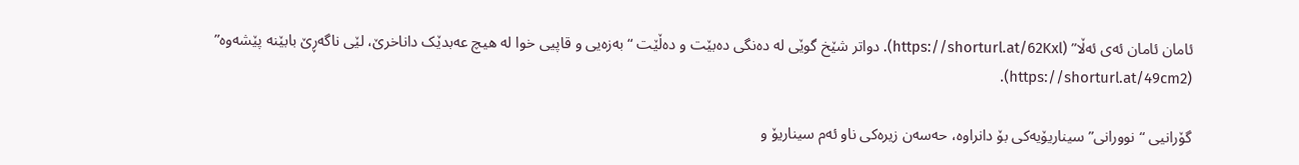ئامان ئامان ئەی ئەڵا” (https://shorturl.at/62Kxl). دواتر شێخ گوێی لە دەنگی دەبێت و دەڵێت “بەزەیی و قاپیی خوا لە هیچ عەبدێک داناخرێ، لێی ناگەڕێ بابێنە پێشەوە” (https://shorturl.at/49cm2).

گۆرانیی “نوورانی” سیناریۆیەکی بۆ دانراوە، حەسەن زیرەکی ناو ئەم سیناریۆ و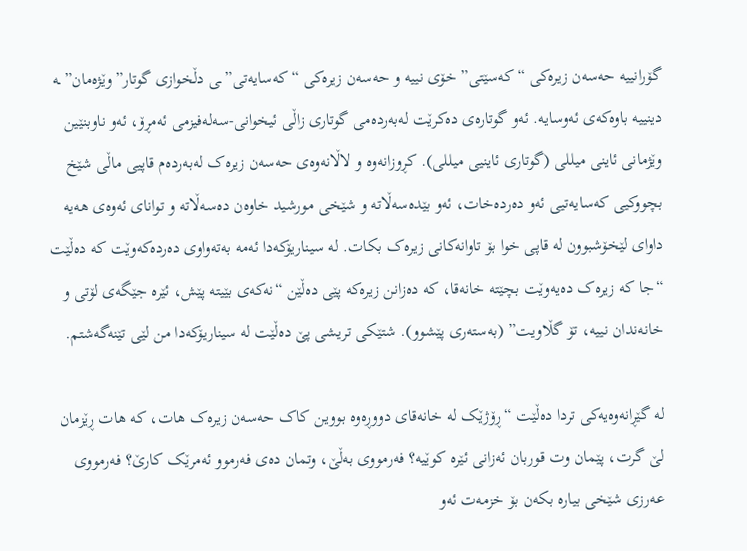گۆرانییە حەسەن زیرەکی “کەسێتی” خۆی نییە و حەسەن زیرەکی “کەسایەتی”ـی دڵخوازی گوتار”وێژەمان”ـە دینییە باوەکەی ئەوسایە. ئەو گوتارەی دەکرێت لەبەردەمی گوتاری زاڵی ئیخوانی-سەلەفیزمی ئەمڕۆ، ئەو ناوبنێین وێژمانی ئاینی میللی (گوتاری ئاینیی میللی). کڕوزانەوە و لاڵانەوەی حەسەن زیرەک لەبەردەم قاپیی ماڵی شێخ بچووکیی کەسایەتیی ئەو دەردەخات، ئەو بێدەسەڵاتە و شێخی مورشید خاوەن دەسەڵاتە و توانای ئەوەی هەیە داوای لێخۆشبوون لە قاپی خوا بۆ تاوانەکانی زیرەک بکات. لە سیناریۆکەدا ئەمە بەتەواوی دەردەکەوێت کە دەڵێت “جا کە زیرەک دەیەوێت بچێتە خانەقا، کە دەزانن زیرەکە پێی دەڵێن “نەکەی بێیتە پێش، ئێرە جێگەی لۆتی و خانەندان نییە، تۆ گڵاویت” (بەستەری پێشوو). شتێکی تریشی پێ دەڵێت لە سیناریۆکەدا من لێی تێنەگەشتم.

لە گێڕانەوەیەکی تردا دەڵێت “ڕۆژێک لە خانەقای دووڕەوە بووین کاک حەسەن زیرەک هات، کە هات ڕێزمان لێ گرت، پێمان وت قوربان ئەزانی ئێرە کوێیە؟ فەرمووی بەڵێ، وتمان دەی فەرموو ئەمرێک کارێ؟ فەرمووی عەرزی شێخی بیارە بکەن بۆ خزمەت ئەو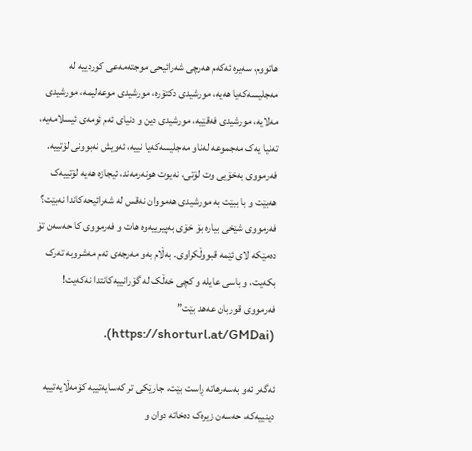هاتووم، سەیرە ئەکەم هەرچی شەرائیحی موجتەمەعی کوردییە لە مەجلیسەکەیا هەیە، مورشیدی دکتۆرە، مورشیدی موعەلیمە، مورشیدی مەلایە، مورشیدی فەقێیە، مورشیدی دین و دنیای ئەم ئومەی ئیسلامەیە، تەنیا یەک مەجموعە لەناو مەجلیسەکەیا نییە، ئەویش نەبوونی لۆتییە. فەرمووی بەخۆیی وت لۆتی، نەیوت هونەرمەند، ئیجازە هەیە لۆتییەک هەبێت و با ببێت بە مورشیدی هەمووان نەقس لە شەرائیحەکاندا نەبێت؟ فەرمووی شێخی بیارە بۆ خۆی بەپیرییەوە هات و فەرمووی کا حەسەن تۆ دەمێکە لای ئێمە قبووڵکراوی. بەڵام بەو مەرجەی ئەم مەشروبە تەرک بکەیت، و باسی عایلە و کچی خەڵک لە گۆرانییەکانتدا نەکەیت! فەرمووی قوربان عەهد بێت” (https://shorturl.at/GMDai).

ئەگەر ئەو بەسەرهاتە ڕاست بێت، جارێکی تر کەسایەتییە کۆمەڵایەتییە دینییەکە، حەسەن زیرەک دەخاتە دوان و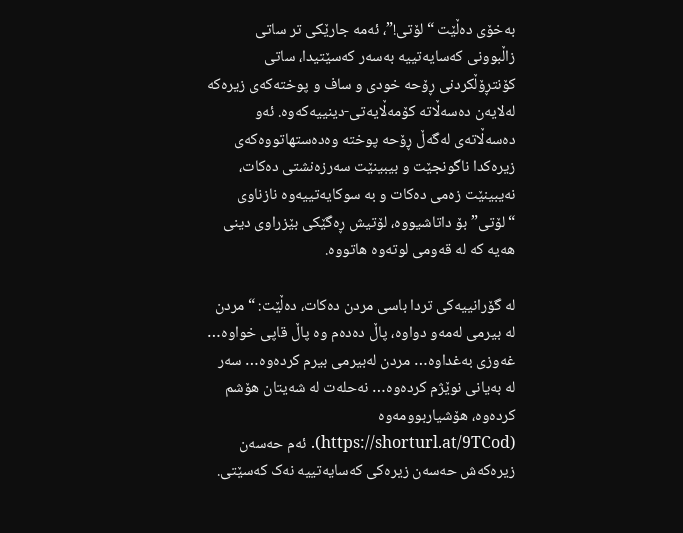بەخۆی دەڵێت “لۆتی!”، ئەمە جارێکی تر ساتی زاڵبوونی کەسایەتییە بەسەر کەسێتیدا، ساتی کۆنتڕۆڵکردنی ڕۆحە خودی و ساف و پوختەکەی زیرەکە لەلایەن دەسەڵاتە کۆمەڵایەتی-دینییەکەوە. ئەو دەسەڵاتەی لەگەڵ ڕۆحە پوختە وەدەستهاتووەکەی زیرەکدا ناگونجێت و بیبینێت سەرزەنشتی دەکات، نەیبینێت زەمی دەکات و بە سوکایەتییەوە نازناوی “لۆتی” بۆ داتاشیووە، لۆتیش ڕەگێکی بێزراوی دینی هەیە کە لە قەومی لوتەوە هاتووە.

لە گۆرانییەکی تردا باسی مردن دەکات، دەڵێت: “مردن لە بیرمی لەمەو دواوە، پاڵ دەدەم وە پاڵ قاپی خواوە… غەوزی بەغداوە… مردن لەبیرمی بیرم کردەوە… سەر لە بەیانی نوێژم کردەوە… نەحلەت لە شەیتان هۆشم کردەوە، هۆشیاربوومەوە (https://shorturl.at/9TCod). ئەم حەسەن زیرەکەش حەسەن زیرەکی کەسایەتییە نەک کەسێتی.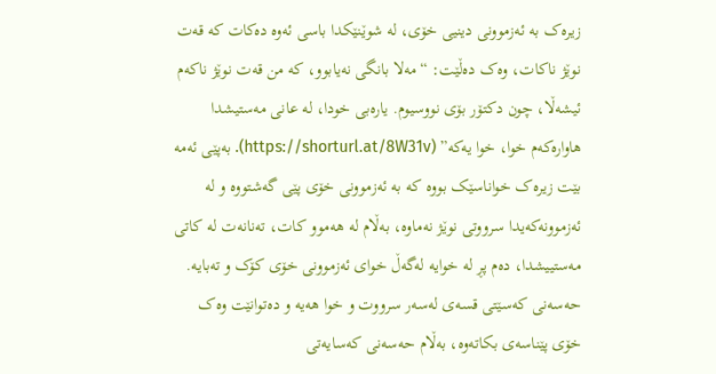زیرەک بە ئەزموونی دینیی خۆی، لە شوێنێکدا باسی ئەوە دەکات کە قەت نوێژ ناکات، وەک دەڵێت: “مەلا بانگی نەیابوو، کە من قەت نوێژ ناکەم ئیشەڵا، چون دکتۆر بۆی نووسیوم. یارەبی خودا، لە عانی مەستیشدا هاوارەکەم خوا، خوا یەکە” (https://shorturl.at/8W31v). بەپێی ئەمە بێت زیرەک خواناسێک بووە کە بە ئەزموونی خۆی پێی گەشتووە و لە ئەزموونەکەیدا سرووتی نوێژ نەماوە، بەڵام لە هەموو کات، تەنانەت لە کاتی مەستییشدا، دەم پڕ لە خوایە لەگەڵ خوای ئەزموونی خۆی کۆک و تەبایە. حەسەنی کەسێتی قسەی لەسەر سرووت و خوا هەیە و دەتوانێت وەک خۆی پێناسەی بکاتەوە، بەڵام حەسەنی کەسایەتی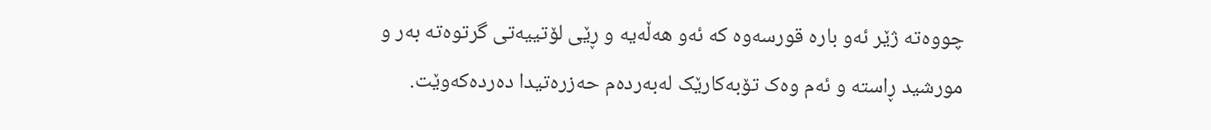چووەتە ژێر ئەو بارە قورسەوە کە ئەو هەڵەیە و ڕێی لۆتییەتی گرتوەتە بەر و مورشید ڕاستە و ئەم وەک تۆبەکارێک لەبەردەم حەزرەتیدا دەردەکەوێت.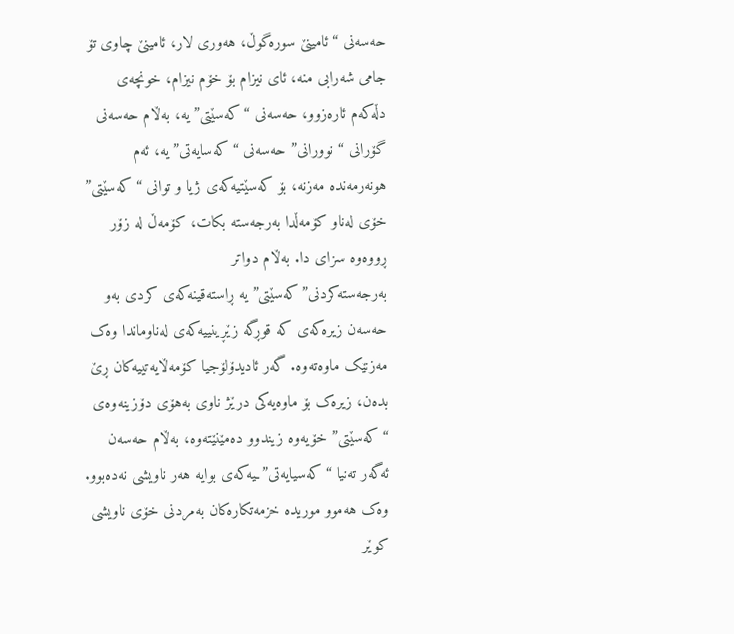حەسەنی “ئامینێ سورەگوڵ، هەوری لار، ئامینێ چاوی تۆ جامی شەرابی منە، ئای نیزام بۆ خۆم نیزام، خونچەی دڵەکەم ئارەزوو، حەسەنی “کەسێتی”یە، بەڵام حەسەنی گۆرانی “نوورانی” حەسەنی “کەسایەتی”یە، ئەم هونەرمەندە مەزنە، بۆ کەسێتیەکەی ژیا و توانی “کەسێتی” خۆی لەناو کۆمەڵدا بەرجەستە بکات، کۆمەڵ لە زۆر ڕووەوە سزای دا. بەڵام دواتر بەرجەستەکردنی”کەسێتی”یە ڕاستەقینەکەی کردی بەو حەسەن زیرەکەی کە قوڕگە زێڕینییەکەی لەناوماندا وەک مەزنێک ماوەتەوە. گەر ئادیدۆلۆجیا کۆمەڵایەتییەکان ڕێ بدەن، زیرەک بۆ ماوەیەکی درێژ ناوی بەهۆی دۆزینەوەی “کەسێتی” خۆیەوە زیندوو دەمێنێتەوە، بەڵام حەسەن ئەگەر تەنیا “کەسیایەتی”ـیەکەی بوایە هەر ناویشی نەدەبوو. وەک هەموو موریدە خزمەتکارەکان بەمردنی خۆی ناویشی کوێر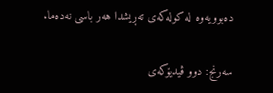دەبوویەوە لە کولەکەی تەڕیشدا هەر باسی نەدەما.

سەرنج: دوو ڤیدیۆکەی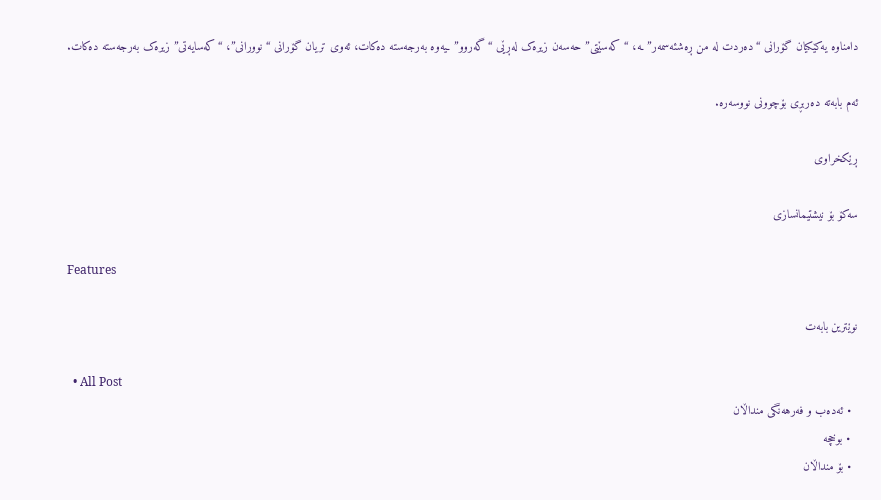دامناوە یەکێکیان گۆرانی “دەردت لە من ڕەشئەسمەر”ـە، “کەسێتی” حەسەن زیرەک لەڕێی “گەروو”ـیەوە بەرجەستە دەکات، ئەوی تریان گۆرانی “نوورانی”، “کەسایەتی” زیرەک بەرجەستە دەکات.

ئەم بابەتە دەربڕی بۆچوونی نووسەرە.

ڕێکخراوی

سەکۆ بۆ نیشتیمانسازی

Features

نوێترین بابەت

  • All Post
  • ئەدەب و فەرهەنگی منداڵان
  • بوخچە
  • بۆ منداڵان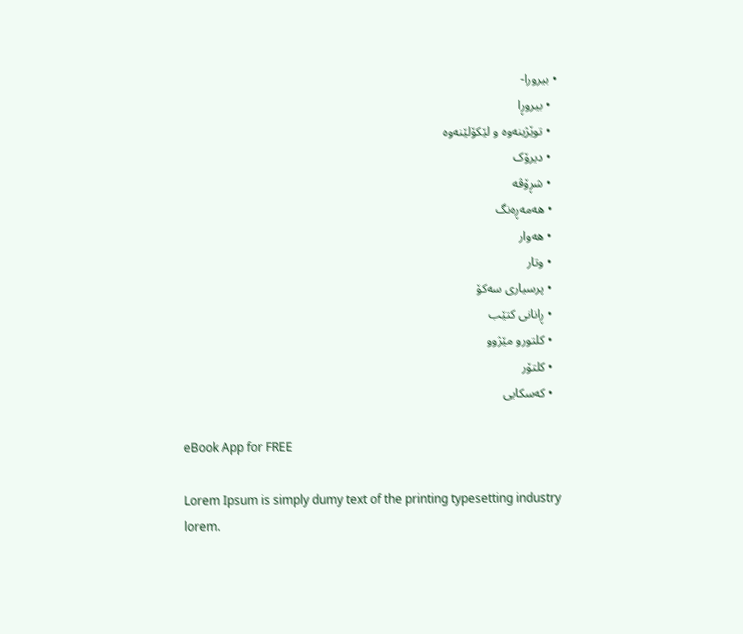• بیرورا-
  • بیروڕا
  • توێژینەوە و لێکۆلێنەوە
  • دیرۆک
  • شڕۆڤە
  • هەمەڕەنگ
  • هەوار
  • وتار
  • پرسیاری سەکۆ
  • ڕانانی کتێب
  • کلتورو مێژوو
  • کلتۆر
  • کەسکایی

eBook App for FREE

Lorem Ipsum is simply dumy text of the printing typesetting industry lorem.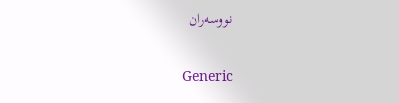نووسەران

Generic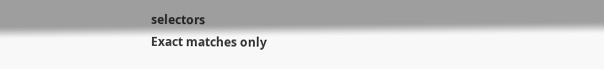selectors
Exact matches only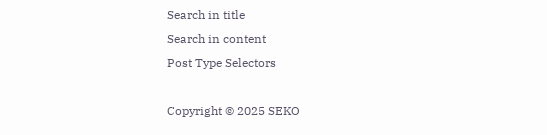Search in title
Search in content
Post Type Selectors

Copyright © 2025 SEKO